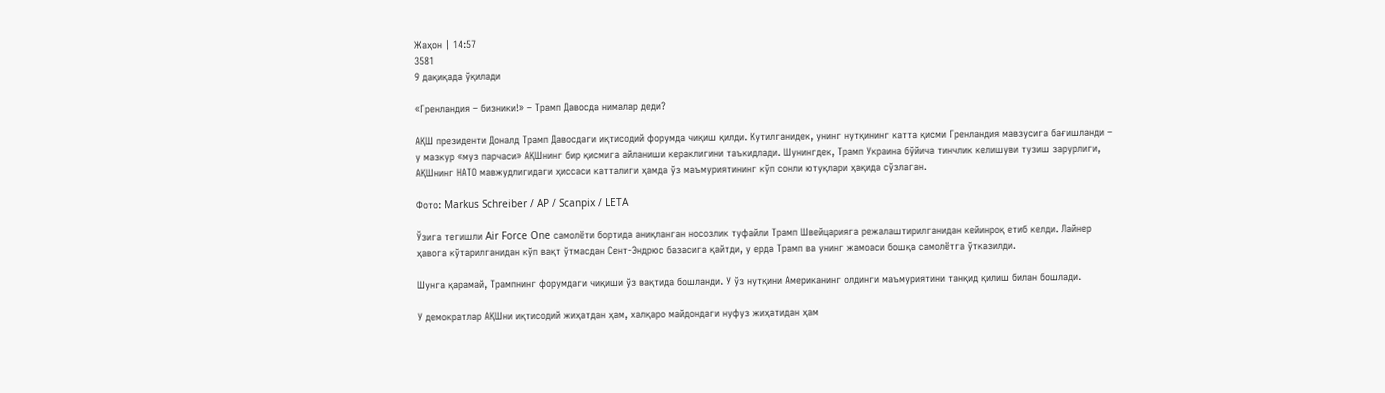Жаҳон | 14:57
3581
9 дақиқада ўқилади

«Гренландия – бизники!» – Трамп Давосда нималар деди?

АҚШ президенти Доналд Трамп Давосдаги иқтисодий форумда чиқиш қилди. Кутилганидек, унинг нутқининг катта қисми Гренландия мавзусига бағишланди – у мазкур «муз парчаси» АҚШнинг бир қисмига айланиши кераклигини таъкидлади. Шунингдек, Трамп Украина бўйича тинчлик келишуви тузиш зарурлиги, АҚШнинг НАТО мавжудлигидаги ҳиссаси катталиги ҳамда ўз маъмуриятининг кўп сонли ютуқлари ҳақида сўзлаган.

Фото: Markus Schreiber / AP / Scanpix / LETA

Ўзига тегишли Air Force One самолёти бортида аниқланган носозлик туфайли Трамп Швейцарияга режалаштирилганидан кейинроқ етиб келди. Лайнер ҳавога кўтарилганидан кўп вақт ўтмасдан Сент-Эндрюс базасига қайтди, у ерда Трамп ва унинг жамоаси бошқа самолётга ўтказилди.

Шунга қарамай, Трампнинг форумдаги чиқиши ўз вақтида бошланди. У ўз нутқини Американинг олдинги маъмуриятини танқид қилиш билан бошлади.

У демократлар АҚШни иқтисодий жиҳатдан ҳам, халқаро майдондаги нуфуз жиҳатидан ҳам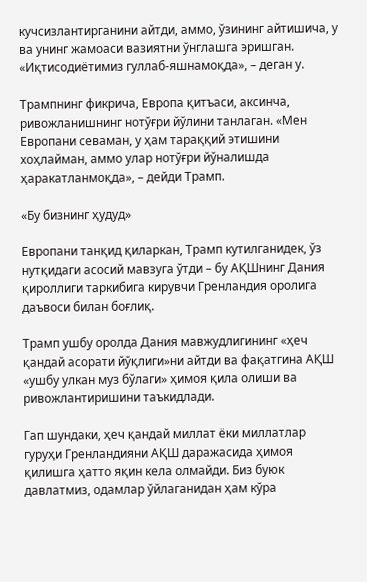кучсизлантирганини айтди, аммо, ўзининг айтишича, у ва унинг жамоаси вазиятни ўнглашга эришган. «Иқтисодиётимиз гуллаб-яшнамоқда», – деган у.

Трампнинг фикрича, Европа қитъаси, аксинча, ривожланишнинг нотўғри йўлини танлаган. «Мен Европани севаман, у ҳам тараққий этишини хоҳлайман, аммо улар нотўғри йўналишда ҳаракатланмоқда», – дейди Трамп.

«Бу бизнинг ҳудуд»

Европани танқид қиларкан, Трамп кутилганидек, ўз нутқидаги асосий мавзуга ўтди – бу АҚШнинг Дания қироллиги таркибига кирувчи Гренландия оролига даъвоси билан боғлиқ.

Трамп ушбу оролда Дания мавжудлигининг «ҳеч қандай асорати йўқлиги»ни айтди ва фақатгина АҚШ «ушбу улкан муз бўлаги» ҳимоя қила олиши ва ривожлантиришини таъкидлади.

Гап шундаки, ҳеч қандай миллат ёки миллатлар гуруҳи Гренландияни АҚШ даражасида ҳимоя қилишга ҳатто яқин кела олмайди. Биз буюк давлатмиз, одамлар ўйлаганидан ҳам кўра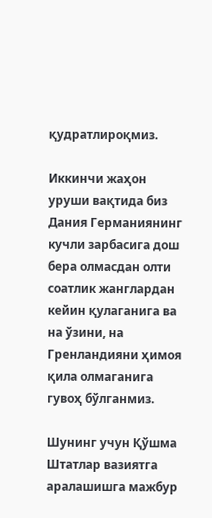қудратлироқмиз.

Иккинчи жаҳон уруши вақтида биз Дания Германиянинг кучли зарбасига дош бера олмасдан олти соатлик жанглардан кейин қулаганига ва на ўзини, на Гренландияни ҳимоя қила олмаганига гувоҳ бўлганмиз.

Шунинг учун Қўшма Штатлар вазиятга аралашишга мажбур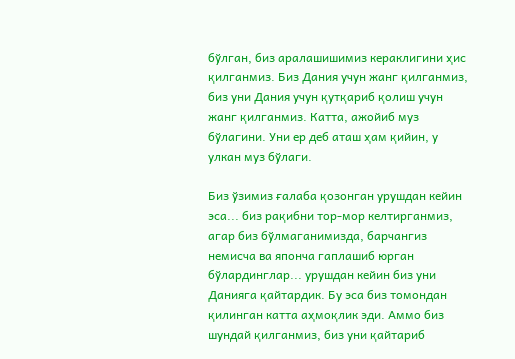бўлган, биз аралашишимиз кераклигини ҳис қилганмиз. Биз Дания учун жанг қилганмиз, биз уни Дания учун қутқариб қолиш учун жанг қилганмиз. Катта, ажойиб муз бўлагини. Уни ер деб аташ ҳам қийин, у улкан муз бўлаги.

Биз ўзимиз ғалаба қозонган урушдан кейин эса... биз рақибни тор-мор келтирганмиз, агар биз бўлмаганимизда, барчангиз немисча ва японча гаплашиб юрган бўлардинглар... урушдан кейин биз уни Данияга қайтардик. Бу эса биз томондан қилинган катта аҳмоқлик эди. Аммо биз шундай қилганмиз, биз уни қайтариб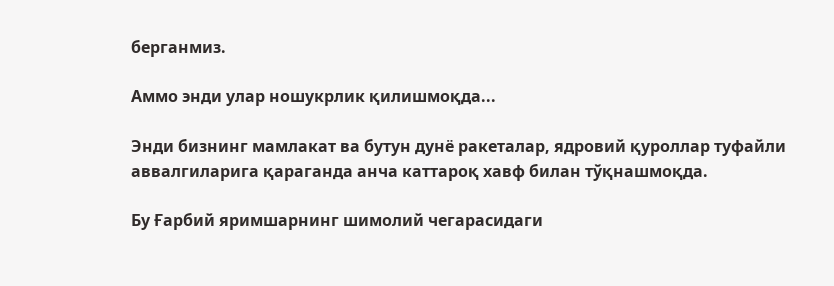берганмиз.

Аммо энди улар ношукрлик қилишмоқда...

Энди бизнинг мамлакат ва бутун дунё ракеталар, ядровий қуроллар туфайли аввалгиларига қараганда анча каттароқ хавф билан тўқнашмоқда.

Бу Ғарбий яримшарнинг шимолий чегарасидаги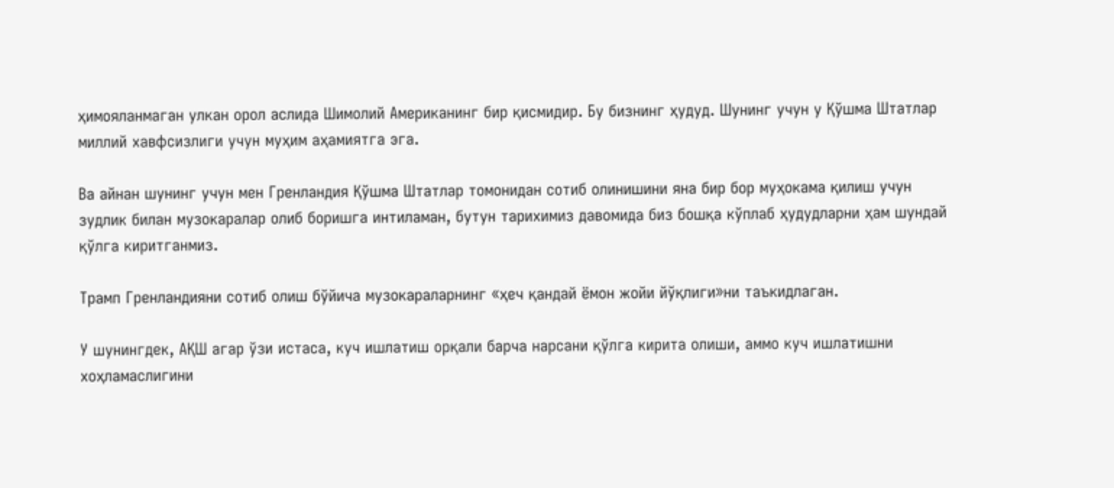ҳимояланмаган улкан орол аслида Шимолий Американинг бир қисмидир. Бу бизнинг ҳудуд. Шунинг учун у Қўшма Штатлар миллий хавфсизлиги учун муҳим аҳамиятга эга.

Ва айнан шунинг учун мен Гренландия Қўшма Штатлар томонидан сотиб олинишини яна бир бор муҳокама қилиш учун зудлик билан музокаралар олиб боришга интиламан, бутун тарихимиз давомида биз бошқа кўплаб ҳудудларни ҳам шундай қўлга киритганмиз.

Трамп Гренландияни сотиб олиш бўйича музокараларнинг «ҳеч қандай ёмон жойи йўқлиги»ни таъкидлаган.

У шунингдек, АҚШ агар ўзи истаса, куч ишлатиш орқали барча нарсани қўлга кирита олиши, аммо куч ишлатишни хоҳламаслигини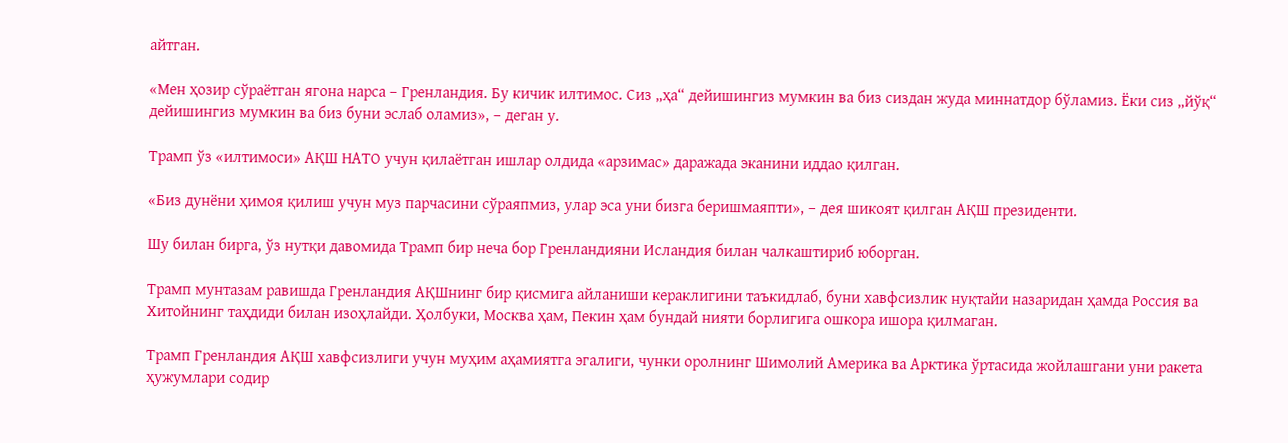айтган.

«Мен ҳозир сўраётган ягона нарса – Гренландия. Бу кичик илтимос. Сиз „ҳа“ дейишингиз мумкин ва биз сиздан жуда миннатдор бўламиз. Ёки сиз „йўқ“ дейишингиз мумкин ва биз буни эслаб оламиз», – деган у.

Трамп ўз «илтимоси» АҚШ НАТО учун қилаётган ишлар олдида «арзимас» даражада эканини иддао қилган.

«Биз дунёни ҳимоя қилиш учун муз парчасини сўраяпмиз, улар эса уни бизга беришмаяпти», – дея шикоят қилган АҚШ президенти.

Шу билан бирга, ўз нутқи давомида Трамп бир неча бор Гренландияни Исландия билан чалкаштириб юборган.

Трамп мунтазам равишда Гренландия АҚШнинг бир қисмига айланиши кераклигини таъкидлаб, буни хавфсизлик нуқтайи назаридан ҳамда Россия ва Хитойнинг таҳдиди билан изоҳлайди. Ҳолбуки, Москва ҳам, Пекин ҳам бундай нияти борлигига ошкора ишора қилмаган.

Трамп Гренландия АҚШ хавфсизлиги учун муҳим аҳамиятга эгалиги, чунки оролнинг Шимолий Америка ва Арктика ўртасида жойлашгани уни ракета ҳужумлари содир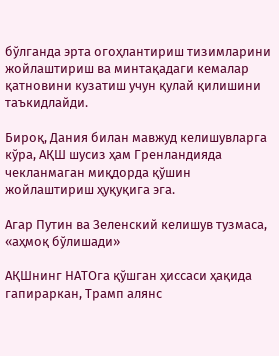бўлганда эрта огоҳлантириш тизимларини жойлаштириш ва минтақадаги кемалар қатновини кузатиш учун қулай қилишини таъкидлайди.

Бироқ, Дания билан мавжуд келишувларга кўра, АҚШ шусиз ҳам Гренландияда чекланмаган миқдорда қўшин жойлаштириш ҳуқуқига эга.

Агар Путин ва Зеленский келишув тузмаса, «аҳмоқ бўлишади»

АҚШнинг НАТОга қўшган ҳиссаси ҳақида гапираркан, Трамп алянс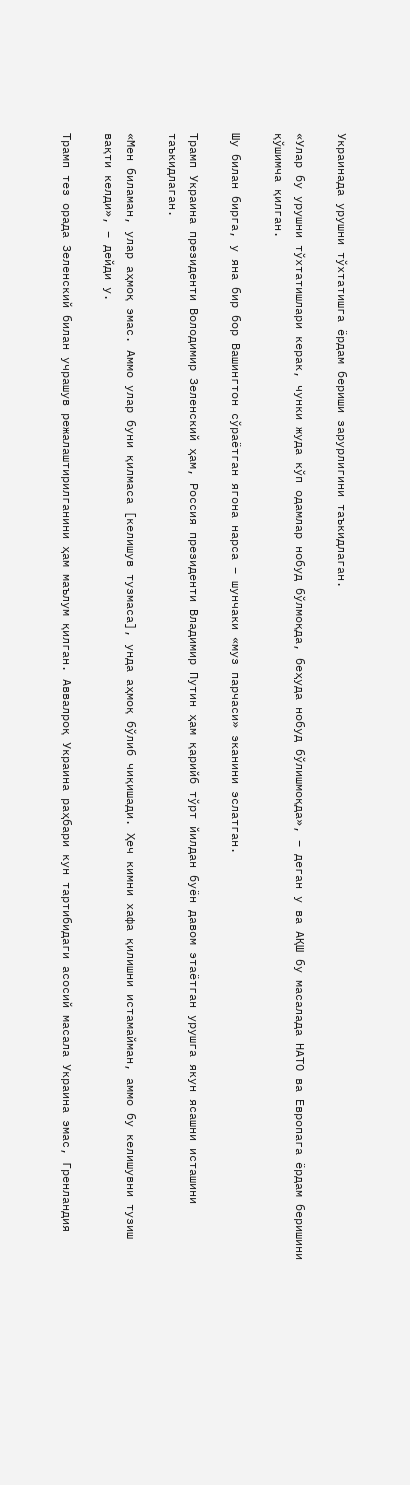Украинада урушни тўхтатишга ёрдам бериши зарурлигини таъкидлаган.

«Улар бу урушни тўхтатишлари керак, чунки жуда кўп одамлар нобуд бўлмоқда, беҳуда нобуд бўлишмоқда», – деган у ва АҚШ бу масалада НАТО ва Европага ёрдам беришини қўшимча қилган.

Шу билан бирга, у яна бир бор Вашингтон сўраётган ягона нарса – шунчаки «муз парчаси» эканини эслатган.

Трамп Украина президенти Володимир Зеленский ҳам, Россия президенти Владимир Путин ҳам қарийб тўрт йилдан буён давом этаётган урушга якун ясашни исташини таъкидлаган.

«Мен биламан, улар аҳмоқ эмас. Аммо улар буни қилмаса [келишув тузмаса], унда аҳмоқ бўлиб чиқишади. Ҳеч кимни хафа қилишни истамайман, аммо бу келишувни тузиш вақти келди», – дейди у.

Трамп тез орада Зеленский билан учрашув режалаштирилганини ҳам маълум қилган. Аввалроқ Украина раҳбари кун тартибидаги асосий масала Украина эмас, Гренландия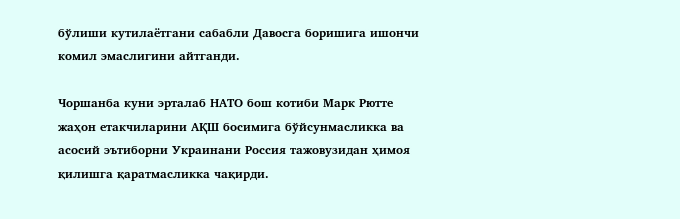бўлиши кутилаётгани сабабли Давосга боришига ишончи комил эмаслигини айтганди.

Чоршанба куни эрталаб НАТО бош котиби Марк Рютте жаҳон етакчиларини АҚШ босимига бўйсунмасликка ва асосий эътиборни Украинани Россия тажовузидан ҳимоя қилишга қаратмасликка чақирди.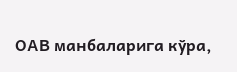ОАВ манбаларига кўра,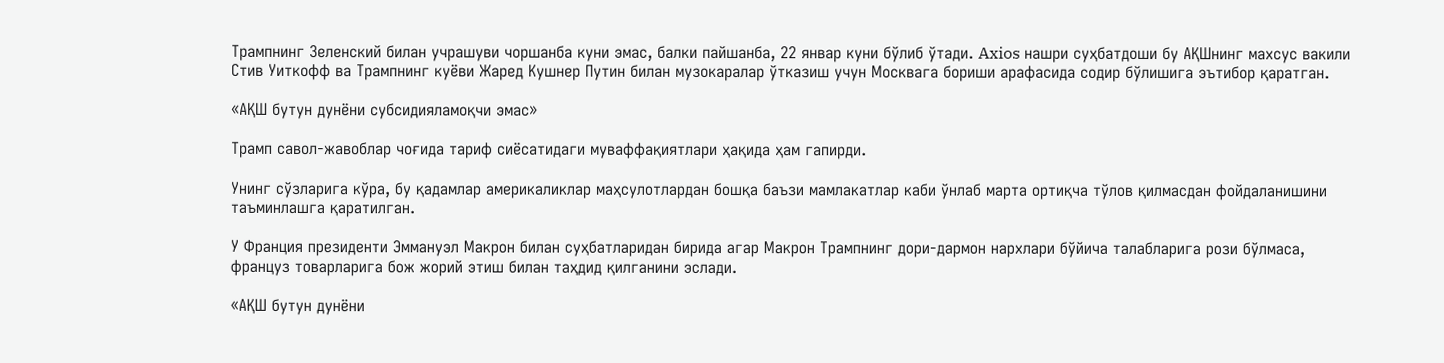Трампнинг Зеленский билан учрашуви чоршанба куни эмас, балки пайшанба, 22 январ куни бўлиб ўтади. Axios нашри суҳбатдоши бу АҚШнинг махсус вакили Стив Уиткофф ва Трампнинг куёви Жаред Кушнер Путин билан музокаралар ўтказиш учун Москвага бориши арафасида содир бўлишига эътибор қаратган.

«АҚШ бутун дунёни субсидияламоқчи эмас»

Трамп савол-жавоблар чоғида тариф сиёсатидаги муваффақиятлари ҳақида ҳам гапирди.

Унинг сўзларига кўра, бу қадамлар америкаликлар маҳсулотлардан бошқа баъзи мамлакатлар каби ўнлаб марта ортиқча тўлов қилмасдан фойдаланишини таъминлашга қаратилган.

У Франция президенти Эммануэл Макрон билан суҳбатларидан бирида агар Макрон Трампнинг дори-дармон нархлари бўйича талабларига рози бўлмаса, француз товарларига бож жорий этиш билан таҳдид қилганини эслади.

«АҚШ бутун дунёни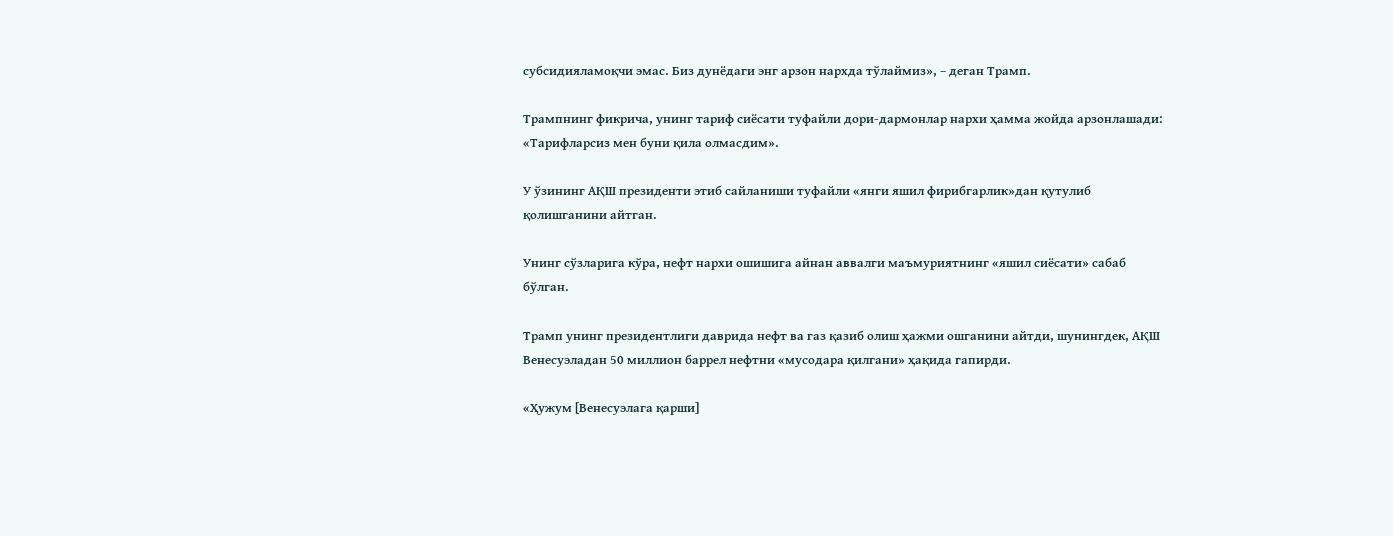субсидияламоқчи эмас. Биз дунёдаги энг арзон нархда тўлаймиз», – деган Трамп.

Трампнинг фикрича, унинг тариф сиёсати туфайли дори-дармонлар нархи ҳамма жойда арзонлашади: «Тарифларсиз мен буни қила олмасдим».

У ўзининг АҚШ президенти этиб сайланиши туфайли «янги яшил фирибгарлик»дан қутулиб қолишганини айтган.

Унинг сўзларига кўра, нефт нархи ошишига айнан аввалги маъмуриятнинг «яшил сиёсати» сабаб бўлган.

Трамп унинг президентлиги даврида нефт ва газ қазиб олиш ҳажми ошганини айтди, шунингдек, АҚШ Венесуэладан 50 миллион баррел нефтни «мусодара қилгани» ҳақида гапирди.

«Ҳужум [Венесуэлага қарши]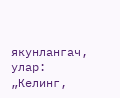якунлангач, улар: „Келинг,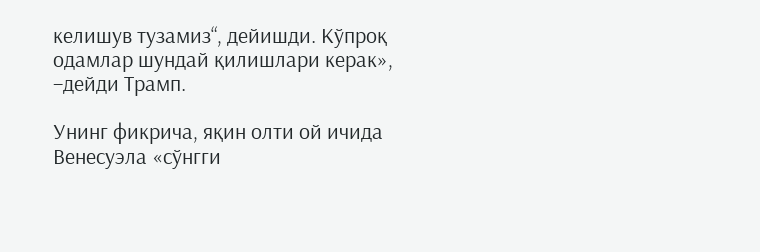келишув тузамиз“, дейишди. Кўпроқ одамлар шундай қилишлари керак», –дейди Трамп.

Унинг фикрича, яқин олти ой ичида Венесуэла «сўнгги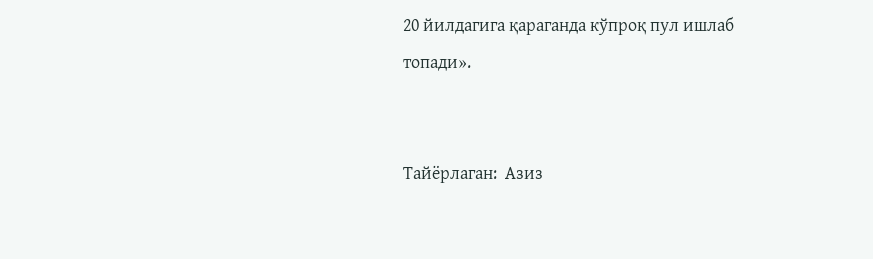20 йилдагига қараганда кўпроқ пул ишлаб топади».


Тайёрлаган:  Азиз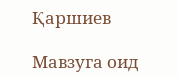Қаршиев

Мавзуга оид